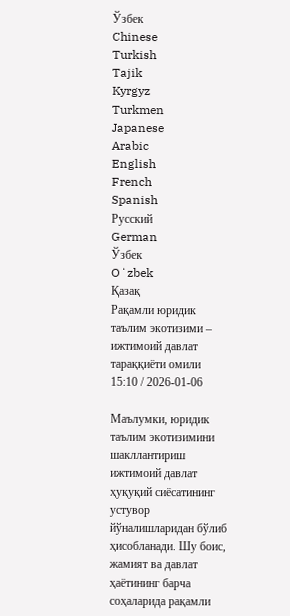Ўзбек
Chinese
Turkish
Tajik
Kyrgyz
Turkmen
Japanese
Arabic
English
French
Spanish
Русский
German
Ўзбек
Oʻzbek
Қазақ
Рақамли юридик  таълим экотизими – ижтимоий давлат тараққиёти омили
15:10 / 2026-01-06

Маълумки, юридик таълим экотизимини шакллантириш ижтимоий давлат ҳуқуқий сиёсатининг устувор йўналишларидан бўлиб ҳисобланади. Шу боис, жамият ва давлат ҳаётининг барча соҳаларида рақамли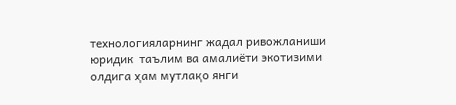технологияларнинг жадал ривожланиши юридик  таълим ва амалиёти экотизими олдига ҳам мутлақо янги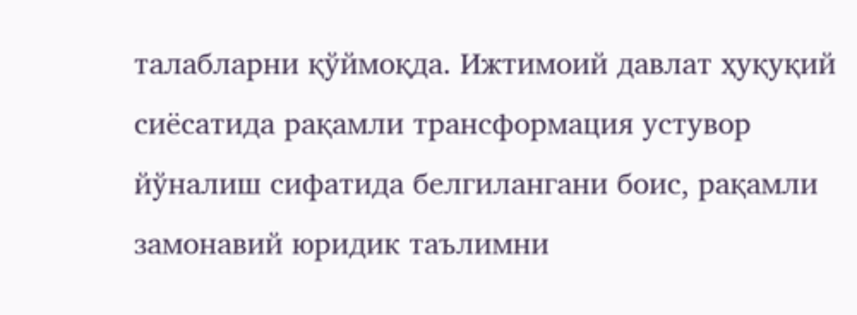талабларни қўймоқда. Ижтимоий давлат ҳуқуқий сиёсатида рақамли трансформация устувор йўналиш сифатида белгилангани боис, рақамли замонавий юридик таълимни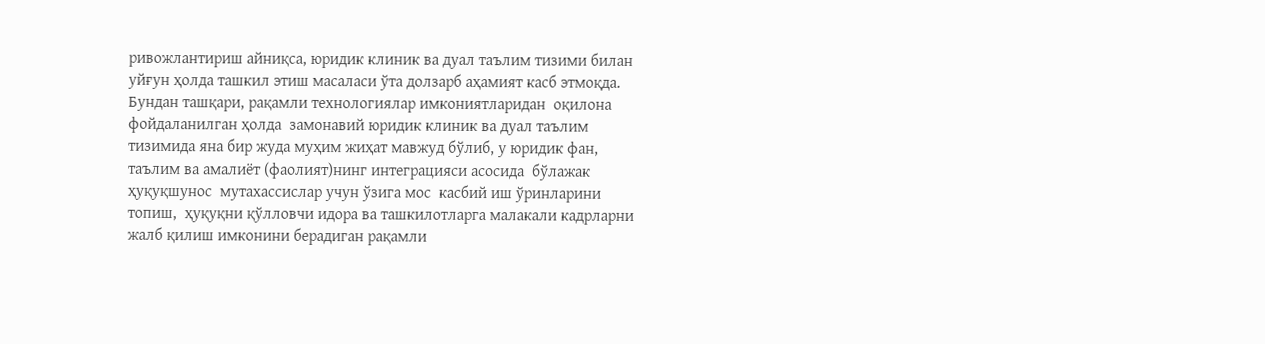ривожлантириш айниқса, юридик клиник ва дуал таълим тизими билан уйғун ҳолда ташкил этиш масаласи ўта долзарб аҳамият касб этмоқда. Бундан ташқари, рақамли технологиялар имкониятларидан  оқилона фойдаланилган ҳолда  замонавий юридик клиник ва дуал таълим тизимида яна бир жуда муҳим жиҳат мавжуд бўлиб, у юридик фан, таълим ва амалиёт (фаолият)нинг интеграцияси асосида  бўлажак ҳуқуқшунос  мутахассислар учун ўзига мос  касбий иш ўринларини топиш,  ҳуқуқни қўлловчи идора ва ташкилотларга малакали кадрларни жалб қилиш имконини берадиган рақамли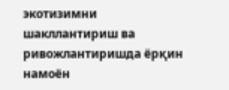экотизимни шакллантириш ва ривожлантиришда ёрқин  намоён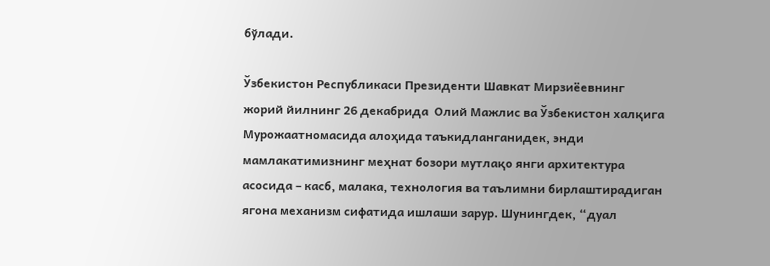бўлади.

Ўзбекистон Республикаси Президенти Шавкат Мирзиёевнинг жорий йилнинг 26 декабрида  Олий Мажлис ва Ўзбекистон халқига Мурожаатномасида алоҳида таъкидланганидек, энди мамлакатимизнинг меҳнат бозори мутлақо янги архитектура асосида – касб, малака, технология ва таълимни бирлаштирадиган ягона механизм сифатида ишлаши зарур. Шунингдек, “дуал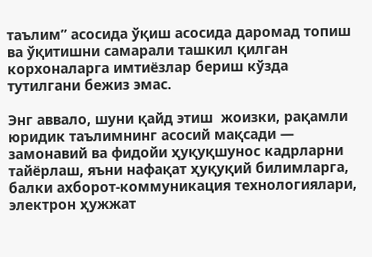таълим” асосида ўқиш асосида даромад топиш ва ўқитишни самарали ташкил қилган корхоналарга имтиёзлар бериш кўзда тутилгани бежиз эмас.

Энг аввало, шуни қайд этиш  жоизки, рақамли юридик таълимнинг асосий мақсади — замонавий ва фидойи ҳуқуқшунос кадрларни тайёрлаш, яъни нафақат ҳуқуқий билимларга, балки ахборот-коммуникация технологиялари, электрон ҳужжат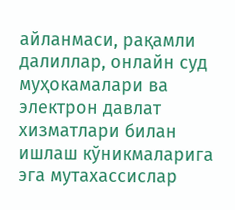айланмаси, рақамли далиллар, онлайн суд муҳокамалари ва электрон давлат хизматлари билан ишлаш кўникмаларига эга мутахассислар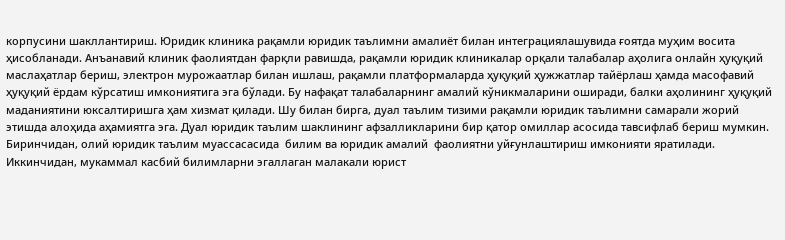корпусини шакллантириш. Юридик клиника рақамли юридик таълимни амалиёт билан интеграциялашувида ғоятда муҳим восита ҳисобланади. Анъанавий клиник фаолиятдан фарқли равишда, рақамли юридик клиникалар орқали талабалар аҳолига онлайн ҳуқуқий маслаҳатлар бериш, электрон мурожаатлар билан ишлаш, рақамли платформаларда ҳуқуқий ҳужжатлар тайёрлаш ҳамда масофавий ҳуқуқий ёрдам кўрсатиш имкониятига эга бўлади. Бу нафақат талабаларнинг амалий кўникмаларини оширади, балки аҳолининг ҳуқуқий маданиятини юксалтиришга ҳам хизмат қилади. Шу билан бирга, дуал таълим тизими рақамли юридик таълимни самарали жорий этишда алоҳида аҳамиятга эга. Дуал юридик таълим шаклининг афзалликларини бир қатор омиллар асосида тавсифлаб бериш мумкин. Биринчидан, олий юридик таълим муассасасида  билим ва юридик амалий  фаолиятни уйғунлаштириш имконияти яратилади. Иккинчидан, мукаммал касбий билимларни эгаллаган малакали юрист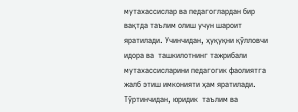мутахассислар ва педагоглардан бир вақтда таълим олиш учун шароит яратилади. Учинчидан, ҳуқуқни қўлловчи идора ва  ташкилотнинг тажрибали  мутахассисларини педагогик фаолиятга жалб этиш имконияти ҳам яратилади. Тўртинчидан, юридик  таълим ва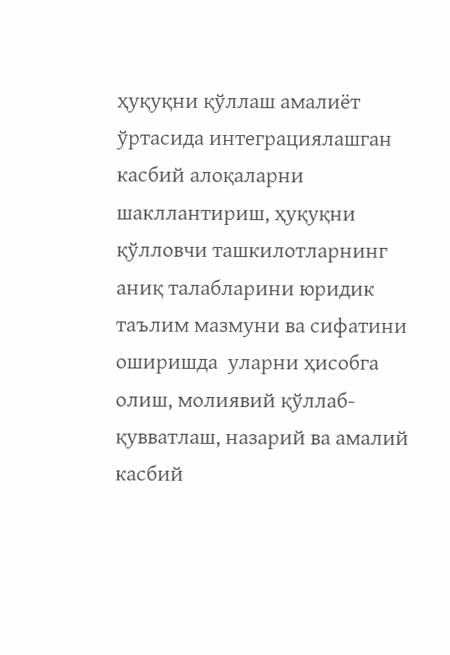ҳуқуқни қўллаш амалиёт ўртасида интеграциялашган касбий алоқаларни шакллантириш, ҳуқуқни қўлловчи ташкилотларнинг аниқ талабларини юридик таълим мазмуни ва сифатини оширишда  уларни ҳисобга олиш, молиявий қўллаб-қувватлаш, назарий ва амалий касбий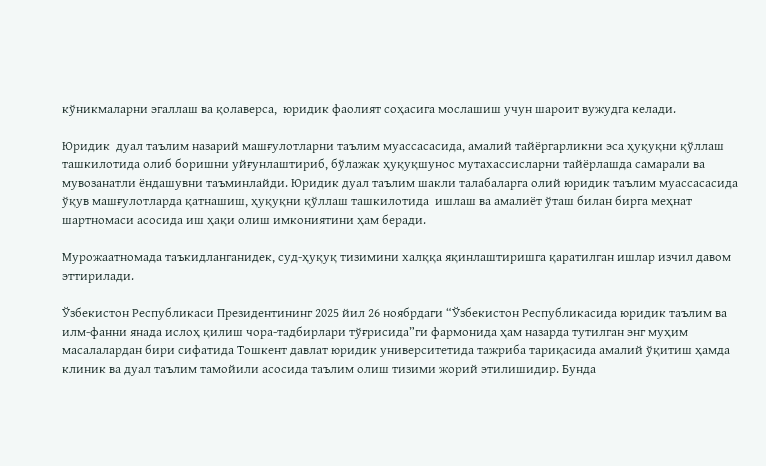кўникмаларни эгаллаш ва қолаверса,  юридик фаолият соҳасига мослашиш учун шароит вужудга келади.

Юридик  дуал таълим назарий машғулотларни таълим муассасасида, амалий тайёргарликни эса ҳуқуқни қўллаш ташкилотида олиб боришни уйғунлаштириб, бўлажак ҳуқуқшунос мутахассисларни тайёрлашда самарали ва мувозанатли ёндашувни таъминлайди. Юридик дуал таълим шакли талабаларга олий юридик таълим муассасасида ўқув машғулотларда қатнашиш, ҳуқуқни қўллаш ташкилотида  ишлаш ва амалиёт ўташ билан бирга меҳнат шартномаси асосида иш ҳақи олиш имкониятини ҳам беради.

Мурожаатномада таъкидланганидек, суд-ҳуқуқ тизимини халққа яқинлаштиришга қаратилган ишлар изчил давом эттирилади.

Ўзбекистон Республикаси Президентининг 2025 йил 26 ноябрдаги “Ўзбекистон Республикасида юридик таълим ва илм-фанни янада ислоҳ қилиш чора-тадбирлари тўғрисида”ги фармонида ҳам назарда тутилган энг муҳим масалалардан бири сифатида Тошкент давлат юридик университетида тажриба тариқасида амалий ўқитиш ҳамда клиник ва дуал таълим тамойили асосида таълим олиш тизими жорий этилишидир. Бунда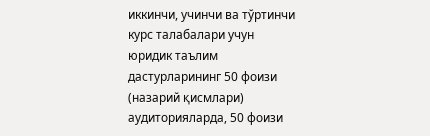иккинчи, учинчи ва тўртинчи курс талабалари учун юридик таълим дастурларининг 50 фоизи (назарий қисмлари) аудиторияларда, 50 фоизи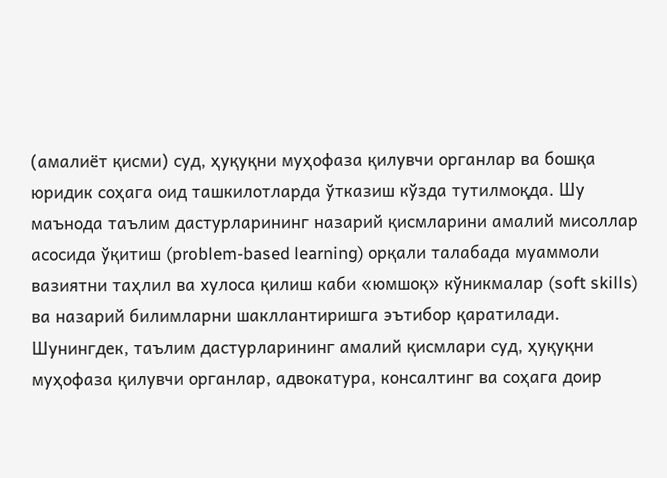(амалиёт қисми) суд, ҳуқуқни муҳофаза қилувчи органлар ва бошқа юридик соҳага оид ташкилотларда ўтказиш кўзда тутилмоқда. Шу маънода таълим дастурларининг назарий қисмларини амалий мисоллар асосида ўқитиш (problem-based learning) орқали талабада муаммоли вазиятни таҳлил ва хулоса қилиш каби «юмшоқ» кўникмалар (soft skills) ва назарий билимларни шакллантиришга эътибор қаратилади. Шунингдек, таълим дастурларининг амалий қисмлари суд, ҳуқуқни муҳофаза қилувчи органлар, адвокатура, консалтинг ва соҳага доир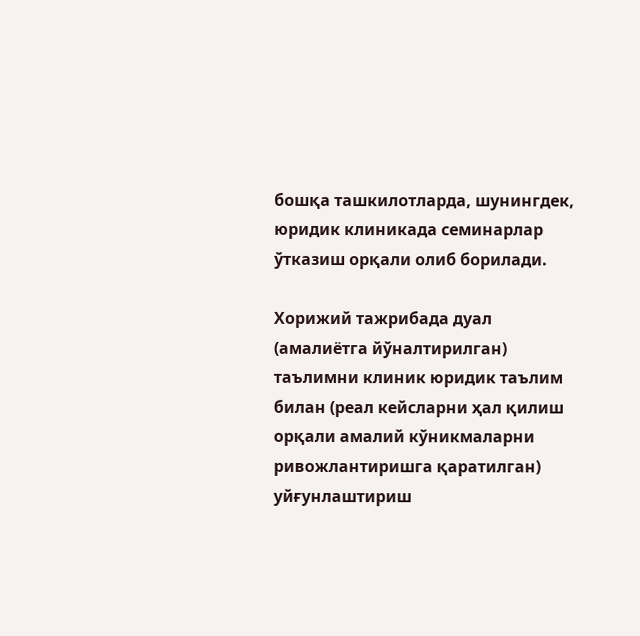бошқа ташкилотларда, шунингдек, юридик клиникада семинарлар ўтказиш орқали олиб борилади.

Хорижий тажрибада дуал (амалиётга йўналтирилган) таълимни клиник юридик таълим билан (реал кейсларни ҳал қилиш орқали амалий кўникмаларни ривожлантиришга қаратилган) уйғунлаштириш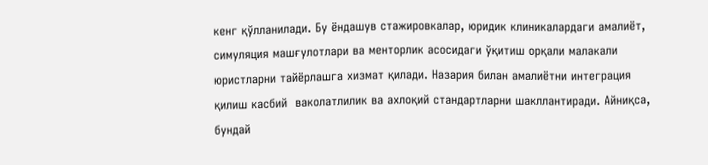кенг қўлланилади. Бу ёндашув стажировкалар, юридик клиникалардаги амалиёт, симуляция машғулотлари ва менторлик асосидаги ўқитиш орқали малакали юристларни тайёрлашга хизмат қилади. Назария билан амалиётни интеграция қилиш касбий  ваколатлилик ва ахлоқий стандартларни шакллантиради. Айниқса, бундай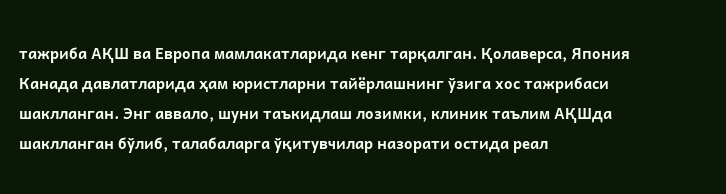тажриба АҚШ ва Европа мамлакатларида кенг тарқалган. Қолаверса, Япония Канада давлатларида ҳам юристларни тайёрлашнинг ўзига хос тажрибаси шаклланган. Энг аввало, шуни таъкидлаш лозимки, клиник таълим АҚШда шаклланган бўлиб, талабаларга ўқитувчилар назорати остида реал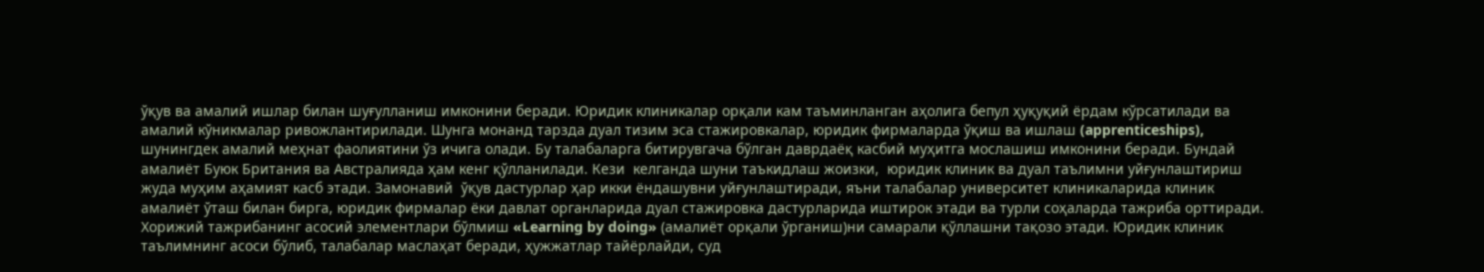ўқув ва амалий ишлар билан шуғулланиш имконини беради. Юридик клиникалар орқали кам таъминланган аҳолига бепул ҳуқуқий ёрдам кўрсатилади ва амалий кўникмалар ривожлантирилади. Шунга монанд тарзда дуал тизим эса стажировкалар, юридик фирмаларда ўқиш ва ишлаш (apprenticeships), шунингдек амалий меҳнат фаолиятини ўз ичига олади. Бу талабаларга битирувгача бўлган даврдаёқ касбий муҳитга мослашиш имконини беради. Бундай амалиёт Буюк Британия ва Австралияда ҳам кенг қўлланилади. Кези  келганда шуни таъкидлаш жоизки,  юридик клиник ва дуал таълимни уйғунлаштириш жуда муҳим аҳамият касб этади. Замонавий  ўқув дастурлар ҳар икки ёндашувни уйғунлаштиради, яъни талабалар университет клиникаларида клиник амалиёт ўташ билан бирга, юридик фирмалар ёки давлат органларида дуал стажировка дастурларида иштирок этади ва турли соҳаларда тажриба орттиради. Хорижий тажрибанинг асосий элементлари бўлмиш «Learning by doing» (амалиёт орқали ўрганиш)ни самарали қўллашни тақозо этади. Юридик клиник таълимнинг асоси бўлиб, талабалар маслаҳат беради, ҳужжатлар тайёрлайди, суд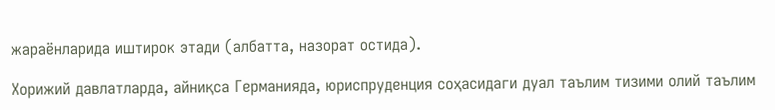жараёнларида иштирок этади (албатта, назорат остида).

Хорижий давлатларда, айниқса Германияда, юриспруденция соҳасидаги дуал таълим тизими олий таълим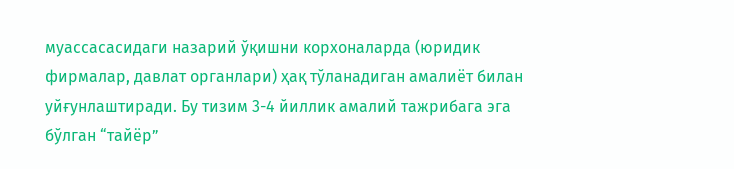муассасасидаги назарий ўқишни корхоналарда (юридик фирмалар, давлат органлари) ҳақ тўланадиган амалиёт билан уйғунлаштиради. Бу тизим 3-4 йиллик амалий тажрибага эга бўлган “тайёр”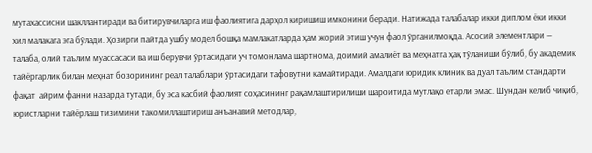мутахассисни шакллантиради ва битирувчиларга иш фаолиятига дарҳол киришиш имконини беради. Натижада талабалар икки диплом ёки икки хил малакага эга бўлади. Ҳозирги пайтда ушбу модел бошқа мамлакатларда ҳам жорий этиш учун фаол ўрганилмоқда. Асосий элементлари — талаба, олий таълим муассасаси ва иш берувчи ўртасидаги уч томонлама шартнома, доимий амалиёт ва меҳнатга ҳақ тўланиши бўлиб, бу академик тайёргарлик билан меҳнат бозорининг реал талаблари ўртасидаги тафовутни камайтиради. Амалдаги юридик клиник ва дуал таълим стандарти фақат  айрим фанни назарда тутади, бу эса касбий фаолият соҳасининг рақамлаштирилиши шароитида мутлақо етарли эмас. Шундан келиб чиқиб, юристларни тайёрлаш тизимини такомиллаштириш анъанавий методлар,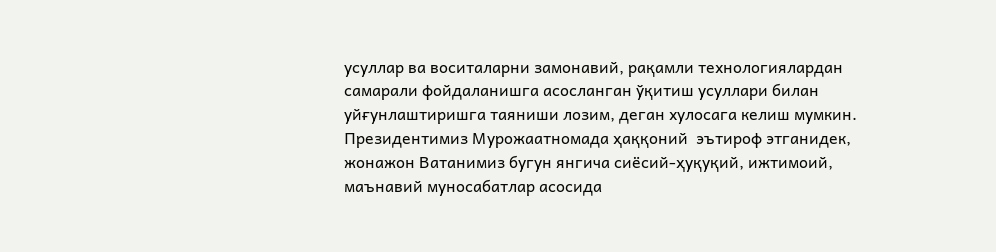усуллар ва воситаларни замонавий, рақамли технологиялардан самарали фойдаланишга асосланган ўқитиш усуллари билан уйғунлаштиришга таяниши лозим, деган хулосага келиш мумкин. Президентимиз Мурожаатномада ҳаққоний  эътироф этганидек, жонажон Ватанимиз бугун янгича сиёсий-ҳуқуқий, ижтимоий, маънавий муносабатлар асосида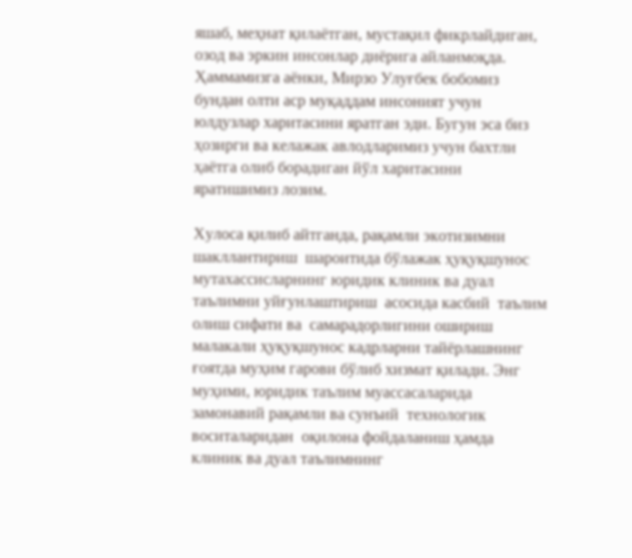яшаб, меҳнат қилаётган, мустақил фикрлайдиган, озод ва эркин инсонлар диёрига айланмоқда. Ҳаммамизга аёнки, Мирзо Улуғбек бобомиз бундан олти аср муқаддам инсоният учун юлдузлар харитасини яратган эди. Бугун эса биз ҳозирги ва келажак авлодларимиз учун бахтли ҳаётга олиб борадиган йўл харитасини яратишимиз лозим.

Хулоса қилиб айтганда, рақамли экотизимни шакллантириш  шароитида бўлажак ҳуқуқшунос мутахассисларнинг юридик клиник ва дуал таълимни уйғунлаштириш  асосида касбий  таълим олиш сифати ва  самарадорлигини ошириш малакали ҳуқуқшунос кадрларни тайёрлашнинг ғоятда муҳим гарови бўлиб хизмат қилади. Энг муҳими, юридик таълим муассасаларида  замонавий рақамли ва сунъий  технологик воситаларидан  оқилона фойдаланиш ҳамда клиник ва дуал таълимнинг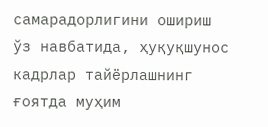самарадорлигини ошириш ўз навбатида, ҳуқуқшунос  кадрлар тайёрлашнинг  ғоятда муҳим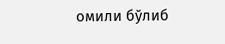омили бўлиб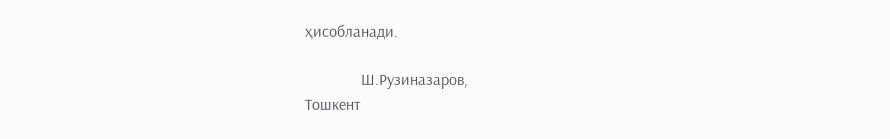ҳисобланади.

              Ш.Рузиназаров,
Тошкент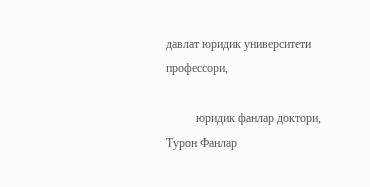давлат юридик университети профессори,

          юридик фанлар доктори,
Турон Фанлар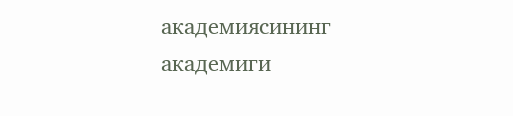академиясининг академиги